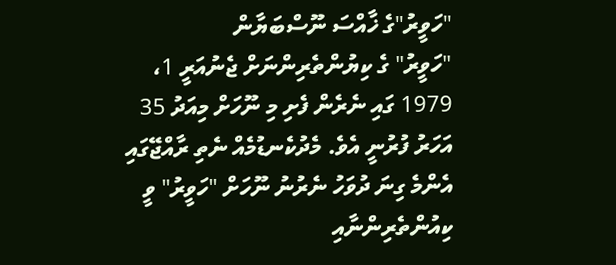"ހަވީރު"ގެ ޚާއްސަ ނޫސްބަޔާން
"ހަވީރު" ގެ ކިޔުންތެރިންނަށް ޖެނުއަރީ 1، 1979 ގައި ނެރެން ފެށި މި ނޫހަށް މިއަދު 35 އަހަރު ފުރުނީ އެވެ. މެދުކެނޑުމެއް ނެތި ރާއްޖޭގައި އެންމެ ގިނަ ދުވަހު ނެރުނު ނޫހަށް "ހަވީރު" ވީ ކިއުންތެރިންނާއި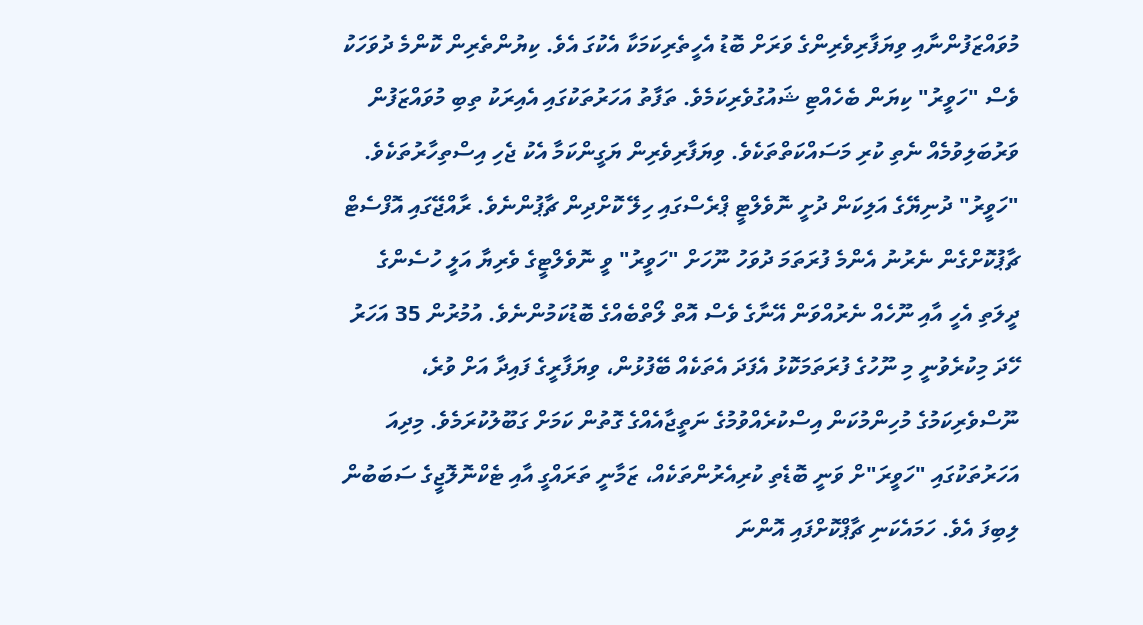މުވައްޒަފުންނާއި ވިޔަފާރިވެރިންގެ ވަރަށް ބޮޑު އެހީތެރިކަމަކާ އެކުގަ އެވެ. ކިޔުންތެރިން ކޮންމެ ދުވަހަކު ވެސް "ހަވީރު" ކިޔަން ބެހެއްޓި ޝައުގުވެރިކަމެވެ. ތަފާތު އަހަރުތަކުގައި އެއިރަކު ތިބި މުވައްޒަފުން ވަރުބަލިވުމެއް ނެތި ކުރި މަސައްކަތްތަކެވެ. ވިޔަފާރިވެރިން ޔަގީންކަމާ އެކު ޖެހި އިސްތިހާރުތަކެވެ. "ހަވީރު" ދުނިޔޭގެ އަލިކަން ދުށީ ނޮވެލްޓީ ޕްރެސްގައި ހިލޭ ކޮށްދިން ޗާޕުންނެވެ. ރާއްޖޭގައި އޮފްސެޓް ޗާޕުކޮށްގެން ނެރުނު އެންމެ ފުރަތަމަ ދުވަހު ނޫހަށް "ހަވީރު" ވީ ނޮވެލްޓީގެ ވެރިޔާ އަލީ ހުސެންގެ ދީލަތި އެހީ އާއި ނޫހެއް ނެރުއްވަން އޭނާގެ ވެސް އޮތް ލޯތްބެއްގެ ބޮޑުކަމުންނެވެ. އުމުރުން 35 އަހަރު ހޭދަ މިކުރެވުނީ މި ނޫހުގެ ފުރަތަމަކޮޅު އެފަދަ އެތަކެއް ބޭފުޅުން، ވިޔަފާރީގެ ފައިދާ އަށް ވުރެ، ނޫސްވެރިކަމުގެ މުހިންމުކަން އިސްކުރެއްވުމުގެ ނަތީޖާއެއްގެ ގޮތުން ކަމަށް ގަބޫލުކުރަމެވެ. މިދިއަ އަހަރުތަކުގައި "ހަވީރަ"ށް ވަނީ ބޮޑެތި ކުރިއެރުންތަކެއް، ޒަމާނީ ތަރައްގީ އާއި ޓެކްނޮލޮޖީގެ ސަބަބުން ލިބިފަ އެވެ. ހަމައެކަނި ޗާޕްކޮށްފައި އޮންނަ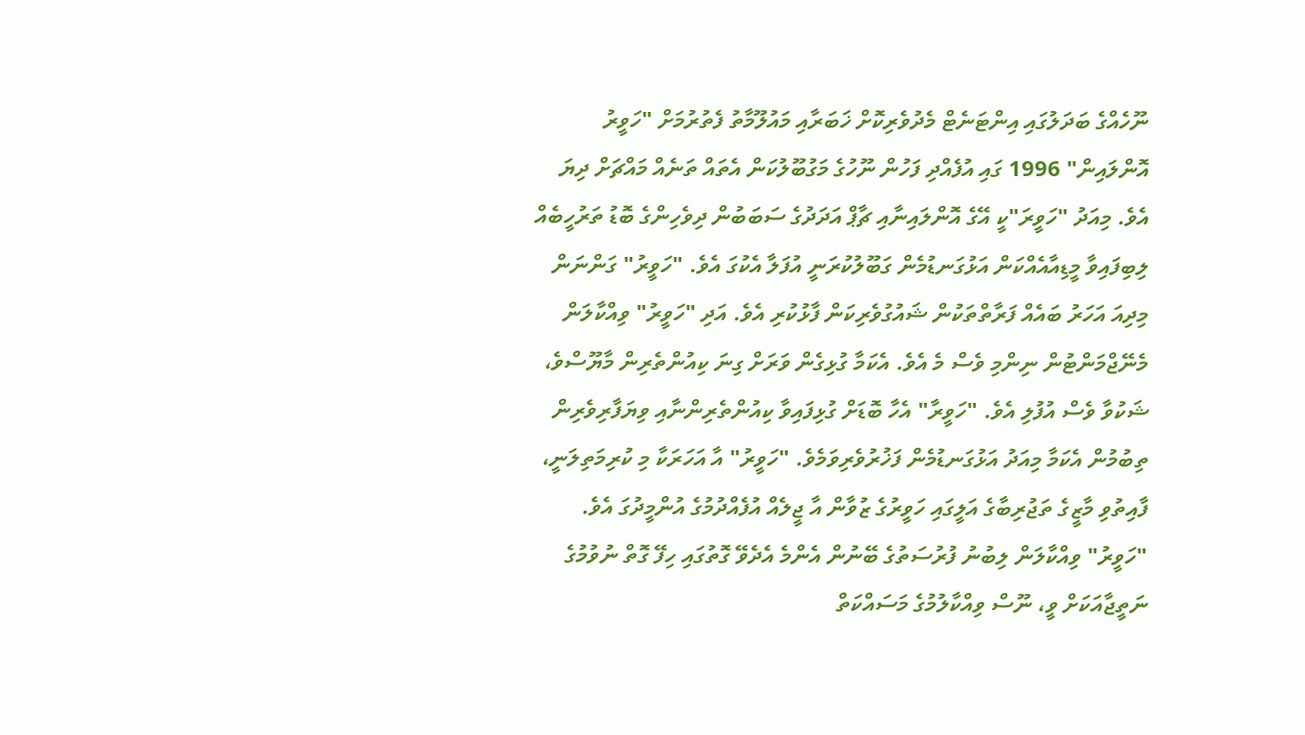ނޫހެއްގެ ބަދަލުގައި އިންޓަނެޓް މެދުވެރިކޮށް ޚަބަރާއި މައުލޫމާތު ފެތުރުމަށް "ހަވީރު އޮންލައިން" 1996 ގައި އުފެއްދި ފަހުން ނޫހުގެ މަގުބޫލުކަން އެތައް ތަނެއް މައްޗަށް ދިޔަ އެވެ. މިއަދު "ހަވީރަ"ކީ އޭގެ އޮންލައިނާއި ޗާޕް އަދަދުގެ ސަބަބުން ދިވެހިންގެ ބޮޑު ތަރުހީބެއް ލިބިފައިވާ މީޑިއާއެއްކަން އަޅުގަނޑުމެން ގަބޫލުކުރަނީ އުފަލާ އެކުގަ އެވެ. "ހަވީރު" ގަންނަން މިދިއަ އަހަރު ބައެއް ފަރާތްތަކުން ޝައުގުވެރިކަން ފާޅުކުރި އެވެ. އަދި "ހަވީރު" ވިއްކާލަން މެނޭޖްމަންޓުން ނިންމި ވެސް މެ އެވެ. އެކަމާ ގުޅިގެން ވަރަށް ގިނަ ކިއުންތެރިން މާޔޫސްވެ، ޝަކުވާ ވެސް އުފުލި އެވެ. "ހަވީރާ" އެހާ ބޮޑަށް ގުޅިފައިވާ ކިއުންތެރިންނާއި ވިޔަފާރިވެރިން ތިބުމުން އެކަމާ މިއަދު އަޅުގަނޑުމެން ފަޚުރުވެރިވަމެވެ. "ހަވީރު" އާ އަހަރަކާ މި ކުރިމަތިލަނީ، ފާއިތުވި މާޒީގެ ތަޖުރިބާގެ އަލީގައި ހަވީރުގެ ޒުވާން އާ ޖީލެއް އުފެއްދުމުގެ އުންމީދުގަ އެވެ. "ހަވީރު" ވިއްކާލަން ލިބުނު ފުރުސަތުގެ ބޭނުން އެންމެ އެދެވޭ ގޮތުގައި ހިފޭ ގޮތް ނުވުމުގެ ނަތީޖާއަކަށް ވީ، ނޫސް ވިއްކާލުމުގެ މަސައްކަތް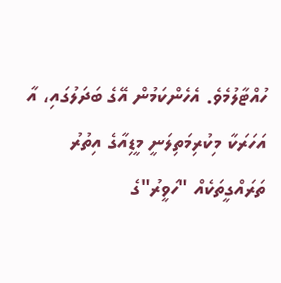ހުއްޓާލުމެވެ. އެހެންކަމުން އޭގެ ބަދަލުގައި، އާ އަހަރަކާ މިކުރިމަތިލަނީ މީޑިއާގެ އިތުރު ތަރައްގީތަކެއް "ހަވީރު"ގެ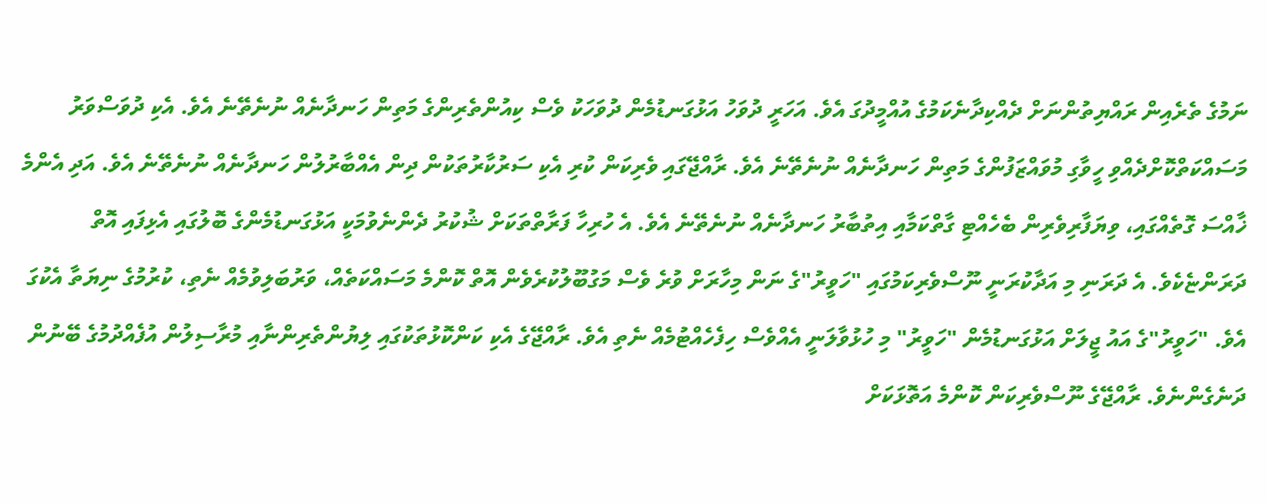ނަމުގެ ތެރެއިން ރައްޔިތުންނަށް ދެއްކިދާނެކަމުގެ އުއްމީދުގަ އެވެ. އަހަރީ ދުވަހު އަޅުގަނޑުމެން ދުވަހަކު ވެސް ކިއުންތެރިންގެ މަތިން ހަނދާނެއް ނުނެތޭނެ އެވެ. އެކި ދުވަސްވަރު މަސައްކަތްކޮށްދެއްވި ހީވާގި މުވައްޒަފުންގެ މަތިން ހަނދާނެއް ނުނެތޭނެ އެވެ. ރާއްޖޭގައި ވެރިކަން ކުރި އެކި ސަރުކާރުތަކުން ދިން އެއްބާރުލުން ހަނދާނެއް ނުނެތޭނެ އެވެ. އަދި އެންމެ ޚާއްސަ ގޮތެއްގައި، ވިޔަފާރިވެރިން ބެހެއްޓި ގާތްކަމާއި އިތުބާރު ހަނދާނެއް ނުނެތޭނެ އެވެ. އެ ހުރިހާ ފަރާތްތަކަށް ޝުކުރު ދެންނެވުމަކީ އަޅުގަނޑުމެންގެ ބޮލުގައި އެޅިފައި އޮތް ދަރަންޏެކެވެ. އެ ދަރަނި މި އަދާކުރަނީ ނޫސްވެރިކަމުގައި "ހަވީރު"ގެ ނަން މިހާރަށް ވުރެ ވެސް މަގުބޫލުކުރެވެން އޮތް ކޮންމެ މަސައްކަތެއް، ވަރުބަލިވުމެއް ނެތި، ކުރުމުގެ ނިޔަތާ އެކުގަ އެވެ. "ހަވީރު"ގެ އައު ޖީލަށް އަޅުގަނޑުމެން "ހަވީރު" މި ހުޅުވާލަނީ އެއްވެސް ހިފެހެއްޓުމެއް ނެތި އެވެ. ރާއްޖޭގެ އެކި ކަންކޮޅުތަކުގައި ލިޔުންތެރިންނާއި މުރާސިލުން އުފެއްދުމުގެ ބޭނުން ދަނެގެންނެވެ. ރާއްޖޭގެ ނޫސްވެރިކަން ކޮންމެ އަތޮޅަކަށް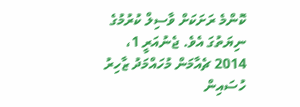ކޮންމެ ރަށަކަށް ވާސިލް ކުރުމުގެ ނިޔަތުގަ އެވެ. ޖެނުއަރީ 1، 2014 ޗެއާމަން މުހައްމަދު ޒާހިރު ހުސައިން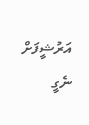އަރުޝީފަށް ނެގީ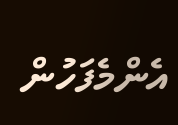އެންމެފަހުން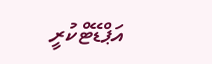އަޕްޑޭޓްކުރީ